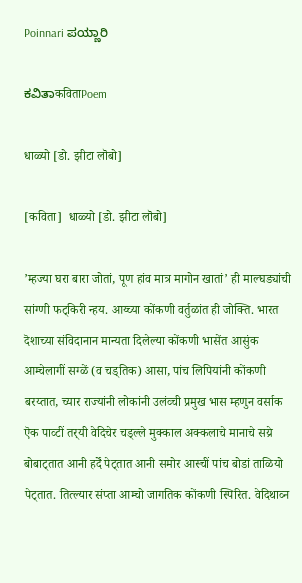Poinnari ಪಯ್ಣಾರಿ

ಕವಿತಾकविताPoem

धाळ्यो [डो. झीटा लॊबो]

[कविता]  धाळ्यो [डो. झीटा लॊबो]

’म्हज्या घरा बारा जोतां, पूण हांव मात्र मागोन खातां’ ही माल्घड्यांची सांग्णी फट्किरी न्हय. आय्च्या कोंकणी वर्तुळांत ही जोक्ति. भारत दॆशाच्या संविदानान मान्यता दिलेल्या कोंकणी भासेंत आसुंक आम्चेलागीं सग्ळें (व चड्तिक) आसा, पांच लिपियांनी कोंकणी बरय्तात, च्यार राज्यांनी लोकांनी उलंव्ची प्रमुख भास म्हणुन वर्साक ऎक पाव्टीं तर्‌यी वेदिचेर चड्‌ल्ले मुक्काल अक्कलाचे मानाचे सय्रे बोबाट्तात आनी हर्दें पेट्तात आनी समोर आस्चीं पांच बोडां ताळियो पेट्तात. तित्ल्यार संप्ता आम्चो जागतिक कोंकणी स्पिरित. वेदिथाव्न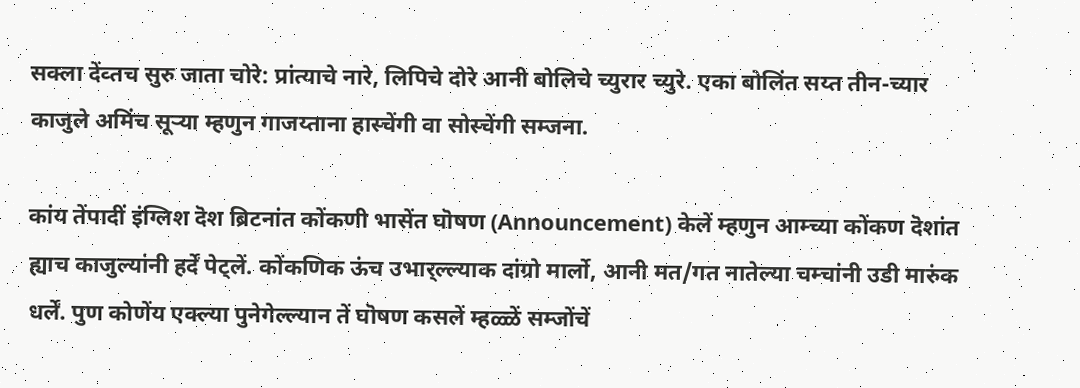सक्ला देंव्तच सुरु जाता चोरे: प्रांत्याचे नारे, लिपिचे दोरे आनी बोलिचे च्युरार च्युरे. एका बोलिंत सय्त तीन-च्यार काजुले अमिंच सूऱ्या म्हणुन गाजय्ताना हास्चेंगी वा सोस्चेंगी सम्जना.

कांय तेंपादीं इंग्लिश दॆश ब्रिटनांत कोंकणी भासेंत घॊषण (Announcement) केलें म्हणुन आम्च्या कोंकण दॆशांत ह्याच काजुल्यांनी हर्दें पेट्लें. कोंकणिक ऊंच उभार्‌ल्ल्याक दांग्रो मार्लो, आनी मत/गत नातेल्या चम्चांनी उडी मारुंक धर्लें. पुण कोणेंय एक्ल्या पुनेगेल्ल्यान तें घॊषण कसलें म्हळ्ळें सम्जोंचें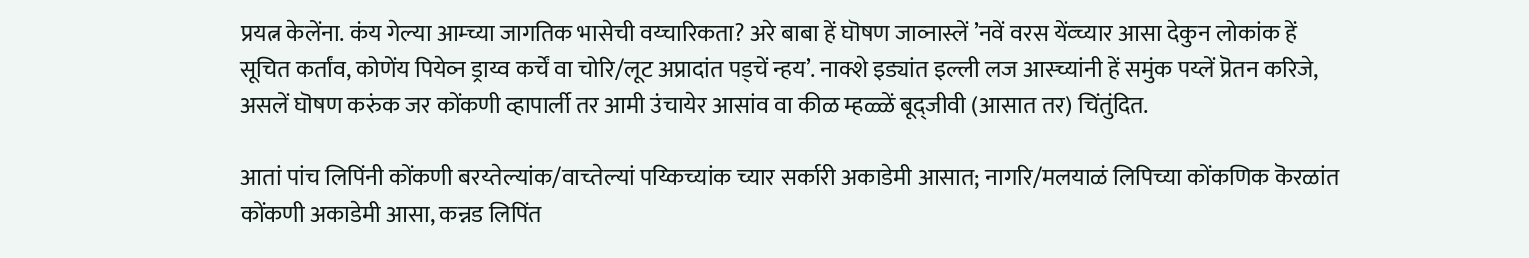प्रयत्न केलेंना. कंय गेल्या आम्च्या जागतिक भासेची वय्चारिकता? अरे बाबा हें घॊषण जाव्नास्लें ’नवें वरस येंव्च्यार आसा देकुन लोकांक हें सूचित कर्तांव, कोणेंय पियेव्न ड्राय्व कर्चें वा चोरि/लूट अप्रादांत पड्चें न्हय’. नाक्शे इड्यांत इल्ली लज आस्च्यांनी हें समुंक पय्लें प्रॆतन करिजे, असलें घॊषण करुंक जर कोंकणी व्हापार्ली तर आमी उंचायेर आसांव वा कीळ म्हळ्ळें बूद्‌जीवी (आसात तर) चिंतुंदित.

आतां पांच लिपिंनी कोंकणी बरय्तेल्यांक/वाच्तेल्यां पय्किच्यांक च्यार सर्कारी अकाडेमी आसात; नागरि/मलयाळं लिपिच्या कोंकणिक कॆरळांत कोंकणी अकाडेमी आसा, कन्नड लिपिंत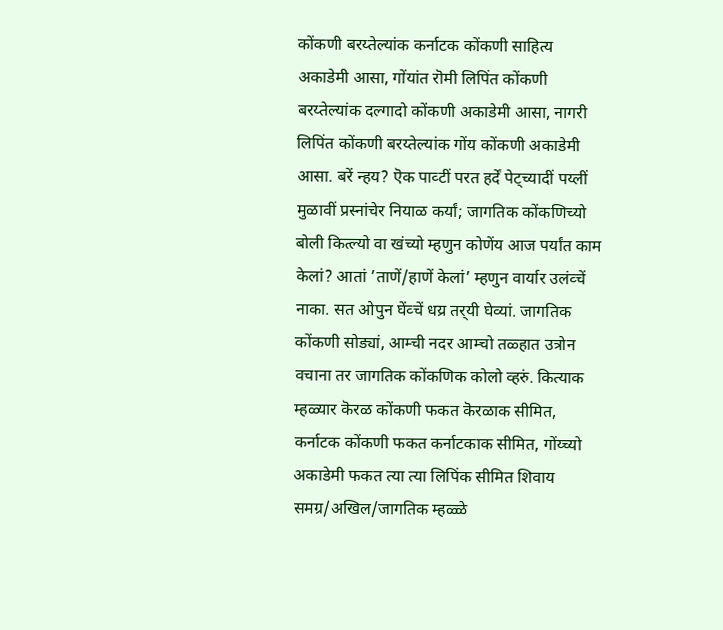कोंकणी बरय्तेल्यांक कर्नाटक कोंकणी साहित्य अकाडेमी आसा, गोंयांत रॊमी लिपिंत कोंकणी बरय्तेल्यांक दल्गादो कोंकणी अकाडेमी आसा, नागरी लिपिंत कोंकणी बरय्तेल्यांक गोंय कोंकणी अकाडेमी आसा. बरें न्हय? ऎक पाव्टीं परत हर्दें पेट्च्यादीं पय्लीं मुळावीं प्रस्नांचेर नियाळ कर्यां; जागतिक कोंकणिच्यो बोली कित्ल्यो वा खंच्यो म्हणुन कोणेंय आज पर्यांत काम केलां? आतां ’ताणें/हाणें केलां’ म्हणुन वार्यार उलंव्चें नाका. सत ओपुन घेंव्चें धय्र तर्‌यी घेव्यां. जागतिक कोंकणी सोड्यां, आम्ची नदर आम्चो तळ्हात उत्रोन वचाना तर जागतिक कोंकणिक कोलो व्हरुं. कित्याक म्हळ्यार कॆरळ कोंकणी फकत कॆरळाक सीमित, कर्नाटक कोंकणी फकत कर्नाटकाक सीमित, गोंय्च्यो अकाडेमी फकत त्या त्या लिपिंक सीमित शिवाय समग्र/अखिल/जागतिक म्हळ्ळे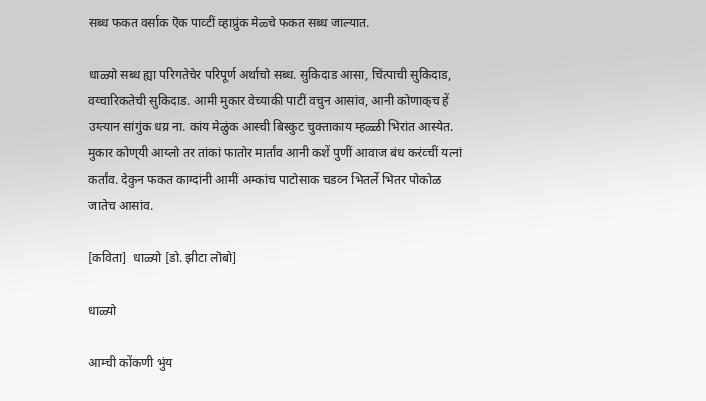सब्ध फकत वर्साक ऎक पाव्टीं व्हाप्रुंक मेळ्चे फकत सब्ध जाल्यात.

धाळ्यो सब्ध ह्या परिगतेचेर परिपूर्ण अर्थाचो सब्ध. सुकिदाड आसा, चिंत्पाची सुकिदाड, वय्चारिकतेची सुकिदाड. आमी मुकार वेच्याकी पाटीं वचुन आसांव, आनी कोणाक्‌च हें उग्त्यान सांगुंक धय्र ना. कांय मेळुंक आस्ची बिस्कुट चुक्ताकाय म्हळ्ळी भिरांत आस्येत. मुकार कोण्‌यी आय्लो तर तांकां फातोर मार्तांव आनी कशें पुणीं आवाज बंध करंव्चीं यत्नां कर्तांव. देकुन फकत काग्दांनी आमीं अम्कांच पाटोसाक चडव्न भितर्ले भितर पोकोळ जातेच आसांव.

[कविता]  धाळ्यो [डो. झीटा लॊबो]

धाळ्यो

आम्ची कोंकणी भुंय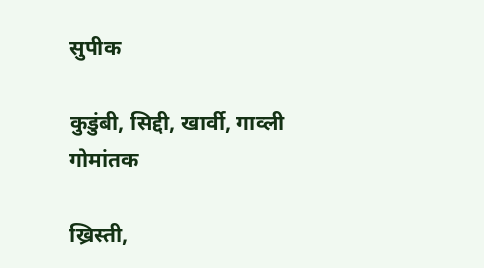सुपीक

कुडुंबी, सिद्दी, खार्वी, गाव्ली गोमांतक

ख्रिस्ती,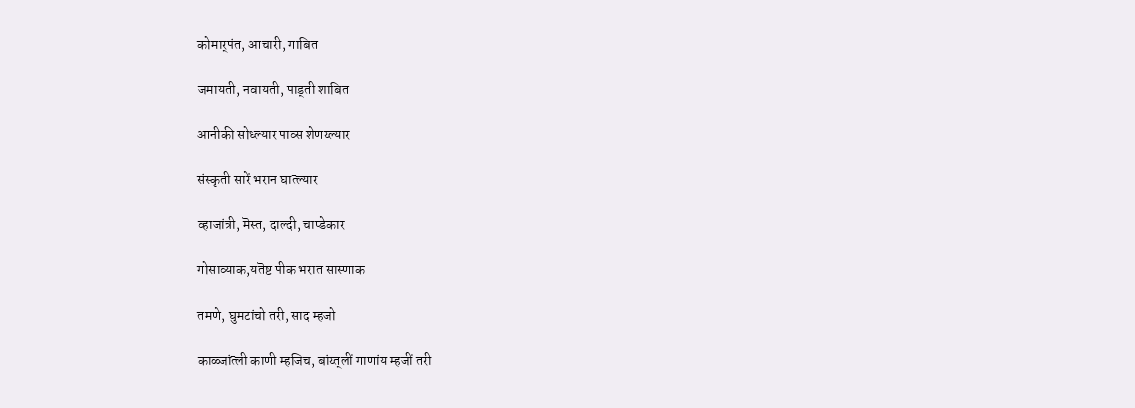कोमार्‌पंत, आचारी, गाबित

जमायती, नवायती, पाड्ती शाबित

आनीकी सोध्ल्यार पाव्स शेणय्ल्यार

संस्कृती सारें भरान घात्ल्यार

व्हाजांत्री, मॆस्त, दाल्दी, चाप्डेकार

गोसाव्याक,यतॆष्ट पीक भरात सास्णाक

तमणे, घुमटांचो तरी, साद म्हजो

काळ्जांत्ली काणी म्हजिच, बांय्त्‌लीं गाणांय म्हजीं तरी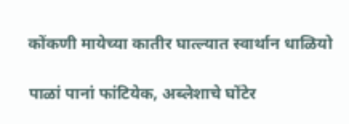कोंकणी मायेच्या कातीर घात्ल्यात स्वार्थान धाळियो

पाळां पानां फांटियेक, अब्लेशाचे घोंटेर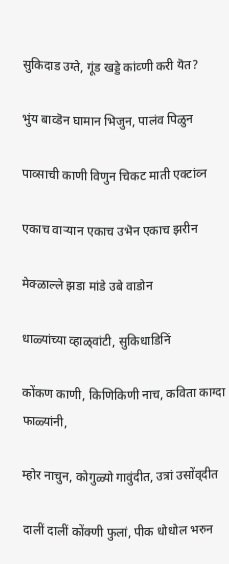सुकिदाड उग्ते, गूंड खड्डे कांव्णी करी यॆत?

भुंय बाव्डॆन घामान भिजुन, पालंव पिळुन

पाव्साची काणी विणुन चिकट माती एक्टांव्न

एकाच वार्‍यान एकाच उभॆन एकाच झरीन

मेक्ळाल्ले झडा मांडे उबे वाडोन

धाळ्यांच्या व्हाळ्‌वांटी, सुकिधाडिनिं

कोंकण काणी, किणिकिणी नाच, कविता काग्दा फाळ्यांनी,

म्होर नाचुन, कोगुळ्यो गावुंदीत, उत्रां उसोंव्‌दीत

दालीं दालीं कोंक्णी फुलां, पीक धोधोल भरुन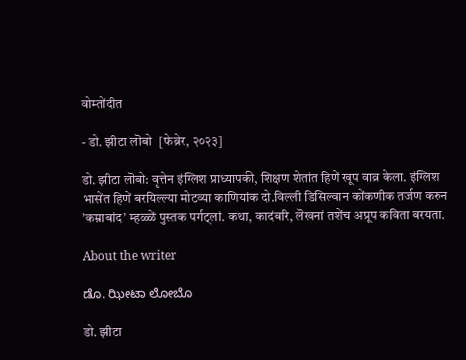वोम्तोंदीत

- डो. झीटा लॊबो  [फेब्रेर, २०२३]

डो. झीटा लॊबो: वृत्तेन इंग्लिश प्राध्यापकी, शिक्षण शेतांत हिणें खूप वाव्र केला. इंग्लिश भासेंत हिणें बरयिल्ल्या मोटव्या काणियांक दो.विल्ली डिसिल्वान कोंकणीक तर्जण करुन ’कम्राबांद’ म्हळ्ळें पुस्तक पर्गट्लां. कथा, कादंबरि, लॆखनां तशेंच अप्रूप कविता बरयता.

About the writer

ಡೊ. ಝೀಟಾ ಲೋಬೊ

डो. झीटा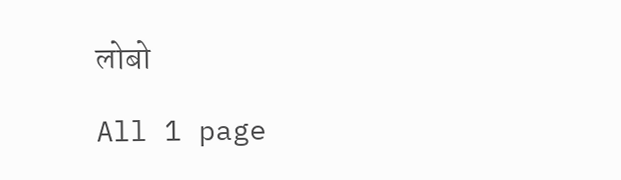लोबो

All 1 page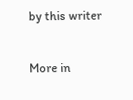by this writer

More in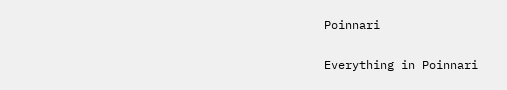Poinnari

Everything in Poinnari